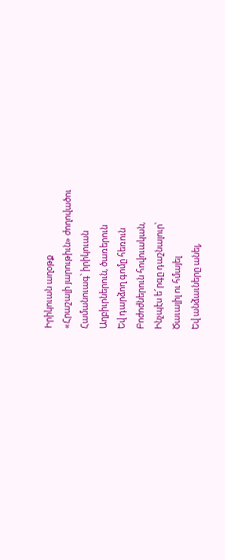Իրիկուան աղօթք
«Հրաշալի յարութիւն» ժողովածու
Համանուագ՝ իրիկուան
Աղբիւրներուն, ծառերուն
Եվ դարձող գոմը հեռուն
Բոժոժներուն հովուական,
Ինչպէս ե՜րգը դաշնալուր՝
Ծաւալիլ ու հմայել
Եվ անձաւները անել,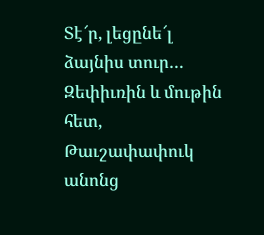Տէ՜ր, լեցընե՜լ ձայնիս տուր…
Զեփիւռին և մութին հետ,
Թաւշափափուկ անոնց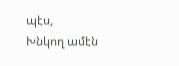պէս,
Խնկող ամէն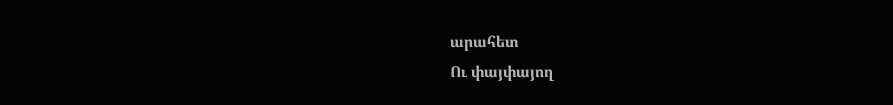արահետ
Ու փայփայող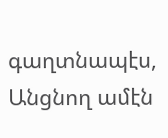գաղտնապէս,
Անցնող ամէն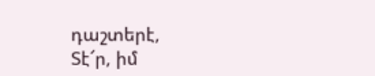դաշտերէ,
Տէ՜ր, իմ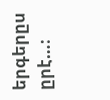երգերըս ըրէ…։